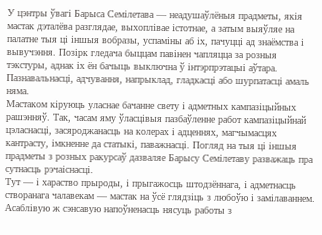У цэнтры ўвагі Барыса Семілетава — неадушаўлёныя прадметы, якія мастак дэталёва разглядае, выхоплівае істотнае, а затым выяўляе на палатне тыя ці іншыя вобразы, успаміны аб іх, пачуцці ад знаёмства і вывучэння. Позірк гледача быццам павінен чапляцца за розныя тэкстуры, аднак іх ён бачыць выключна ў інтэрпрэтацыі аўтара. Пазнавальнасці, адчування, напрыклад, гладкасці або шурпатасці амаль няма.
Мастаком кіруюць уласнае бачанне свету і адметных кампазіцыйных рашэнняў. Так, часам яму ўласцівыя пазбаўленне работ кампазіцыйнай цэласнасці, засяроджанасць на колерах і адценнях, магчымасцях кантрасту, імкненне да статыкі, паважнасці. Погляд на тыя ці іншыя прадметы з розных ракурсаў дазваляе Барысу Семілетаву разважаць пра сутнасць рэчаіснасці.
Тут — і хараство прыроды, і прыгажосць штодзённага, і адметнасць створанага чалавекам — мастак на ўсё глядзіць з любоўю і замілаваннем.
Асаблівую ж сэнсавую напоўненасць нясуць работы з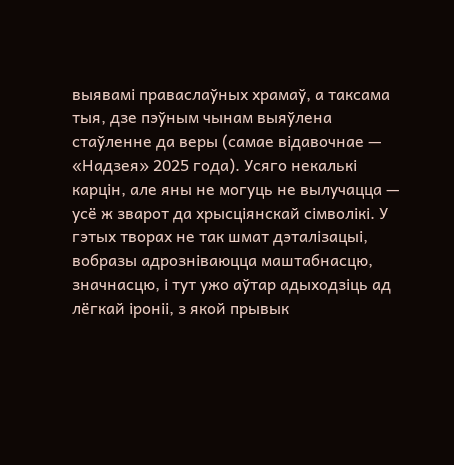выявамі праваслаўных храмаў, а таксама тыя, дзе пэўным чынам выяўлена стаўленне да веры (самае відавочнае — «Надзея» 2025 года). Усяго некалькі карцін, але яны не могуць не вылучацца — усё ж зварот да хрысціянскай сімволікі. У гэтых творах не так шмат дэталізацыі, вобразы адрозніваюцца маштабнасцю, значнасцю, і тут ужо аўтар адыходзіць ад лёгкай іроніі, з якой прывык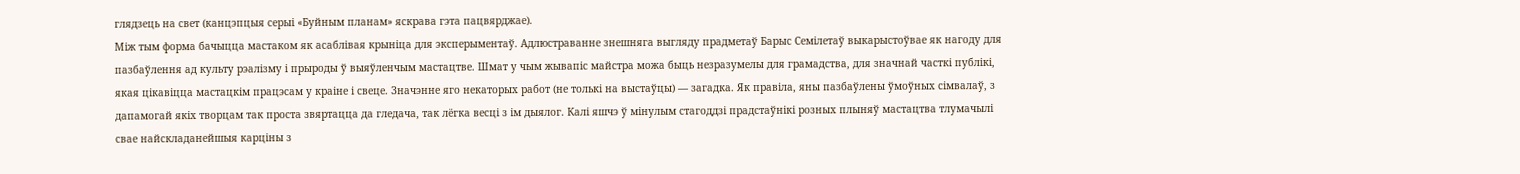глядзець на свет (канцэпцыя серыі «Буйным планам» яскрава гэта пацвярджае).
Між тым форма бачыцца мастаком як асаблівая крыніца для эксперыментаў. Адлюстраванне знешняга выгляду прадметаў Барыс Семілетаў выкарыстоўвае як нагоду для пазбаўлення ад культу рэалізму і прыроды ў выяўленчым мастацтве. Шмат у чым жывапіс майстра можа быць незразумелы для грамадства, для значнай часткі публікі, якая цікавіцца мастацкім працэсам у краіне і свеце. Значэнне яго некаторых работ (не толькі на выстаўцы) — загадка. Як правіла, яны пазбаўлены ўмоўных сімвалаў, з дапамогай якіх творцам так проста звяртацца да гледача, так лёгка весці з ім дыялог. Калі яшчэ ў мінулым стагоддзі прадстаўнікі розных плыняў мастацтва тлумачылі свае найскладанейшыя карціны з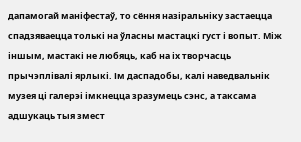дапамогай маніфестаў, то сёння назіральніку застаецца спадзяваецца толькі на ўласны мастацкі густ і вопыт. Між іншым, мастакі не любяць, каб на іх творчасць прычэплівалі ярлыкі. Ім даспадобы, калі наведвальнік музея ці галерэі імкнецца зразумець сэнс, а таксама адшукаць тыя змест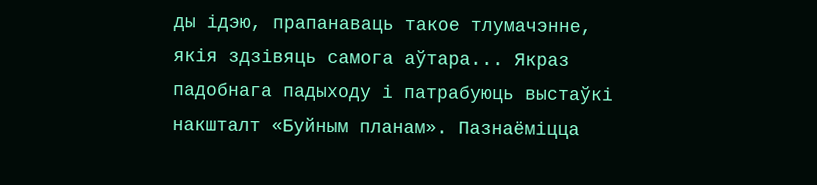ды ідэю, прапанаваць такое тлумачэнне, якія здзівяць самога аўтара... Якраз падобнага падыходу і патрабуюць выстаўкі накшталт «Буйным планам». Пазнаёміцца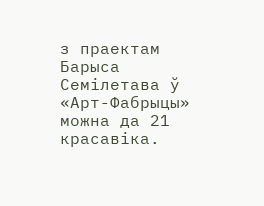з праектам Барыса Семілетава ў «Арт-Фабрыцы» можна да 21 красавіка.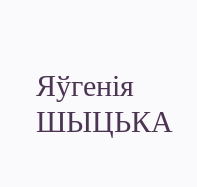Яўгенія ШЫЦЬКА